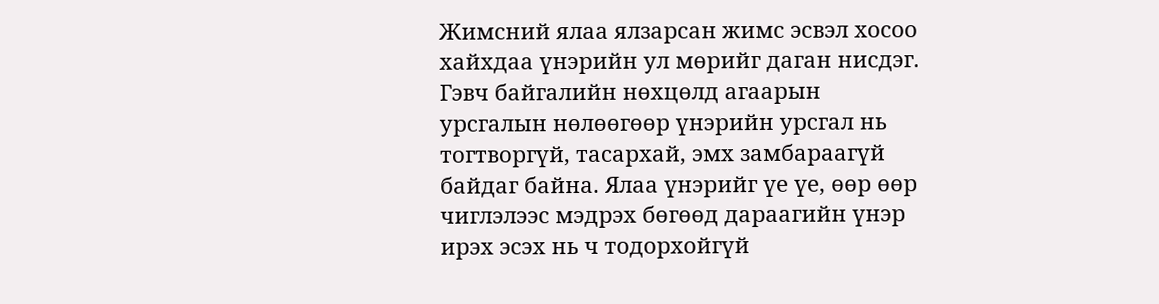Жимсний ялаа ялзарсан жимс эсвэл хосоо хайхдаа үнэрийн ул мөрийг даган нисдэг. Гэвч байгалийн нөхцөлд агаарын урсгалын нөлөөгөөр үнэрийн урсгал нь тогтворгүй, тасархай, эмх замбараагүй байдаг байна. Ялаа үнэрийг үе үе, өөр өөр чиглэлээс мэдрэх бөгөөд дараагийн үнэр ирэх эсэх нь ч тодорхойгүй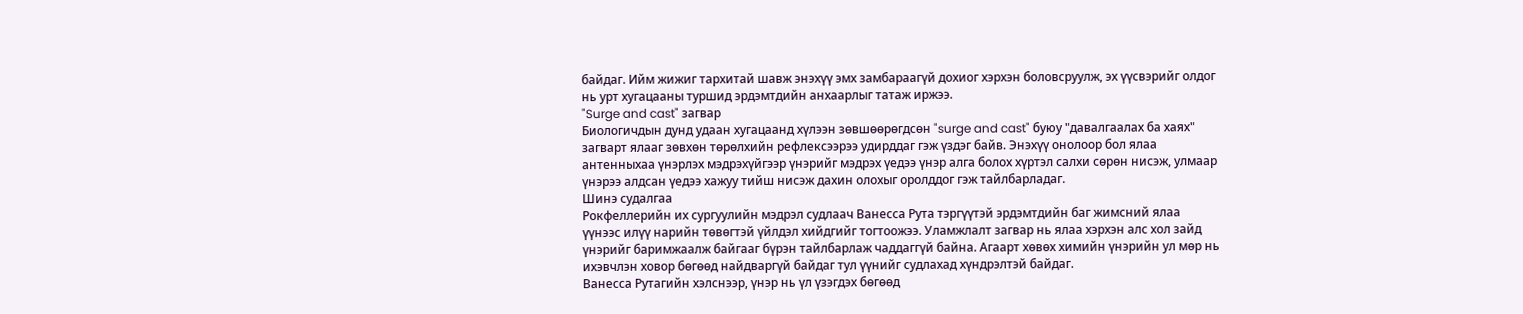байдаг. Ийм жижиг тархитай шавж энэхүү эмх замбараагүй дохиог хэрхэн боловсруулж, эх үүсвэрийг олдог нь урт хугацааны туршид эрдэмтдийн анхаарлыг татаж иржээ.
"Surge and cast" загвар
Биологичдын дунд удаан хугацаанд хүлээн зөвшөөрөгдсөн "surge and cast" буюу "давалгаалах ба хаях" загварт ялааг зөвхөн төрөлхийн рефлексээрээ удирддаг гэж үздэг байв. Энэхүү онолоор бол ялаа антенныхаа үнэрлэх мэдрэхүйгээр үнэрийг мэдрэх үедээ үнэр алга болох хүртэл салхи сөрөн нисэж, улмаар үнэрээ алдсан үедээ хажуу тийш нисэж дахин олохыг оролддог гэж тайлбарладаг.
Шинэ судалгаа
Рокфеллерийн их сургуулийн мэдрэл судлаач Ванесса Рута тэргүүтэй эрдэмтдийн баг жимсний ялаа үүнээс илүү нарийн төвөгтэй үйлдэл хийдгийг тогтоожээ. Уламжлалт загвар нь ялаа хэрхэн алс хол зайд үнэрийг баримжаалж байгааг бүрэн тайлбарлаж чаддаггүй байна. Агаарт хөвөх химийн үнэрийн ул мөр нь ихэвчлэн ховор бөгөөд найдваргүй байдаг тул үүнийг судлахад хүндрэлтэй байдаг.
Ванесса Рутагийн хэлснээр, үнэр нь үл үзэгдэх бөгөөд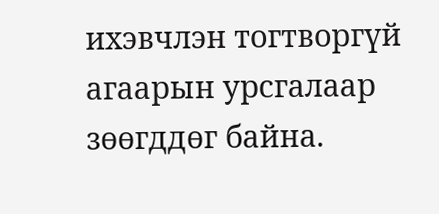ихэвчлэн тогтворгүй агаарын урсгалаар зөөгддөг байна.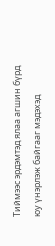Тиймээс эрдэмтэд ялаа агшин бүрд юу үнэрлэж байгааг мэдэхэд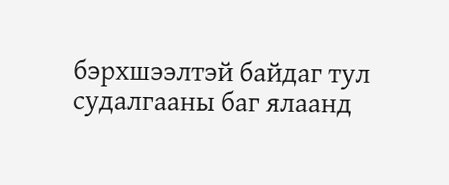бэрхшээлтэй байдаг тул судалгааны баг ялаанд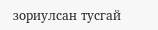зориулсан тусгай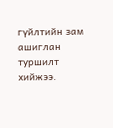гүйлтийн зам ашиглан туршилт хийжээ.